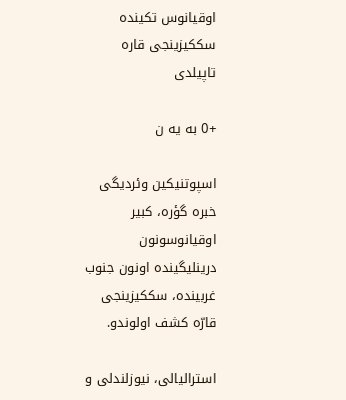اوقیانوس تکینده سککیزینجی قاره تاپیلدی

+0 به یه ن

اسپوتنیکین وئردیگی خبره گؤره، کبیر اوقیانوسونون درینلیگینده اونون جنوب غربینده، سککیزینجی قارّه کشف اولوندو.

استرالیالی، نیوزلندلی و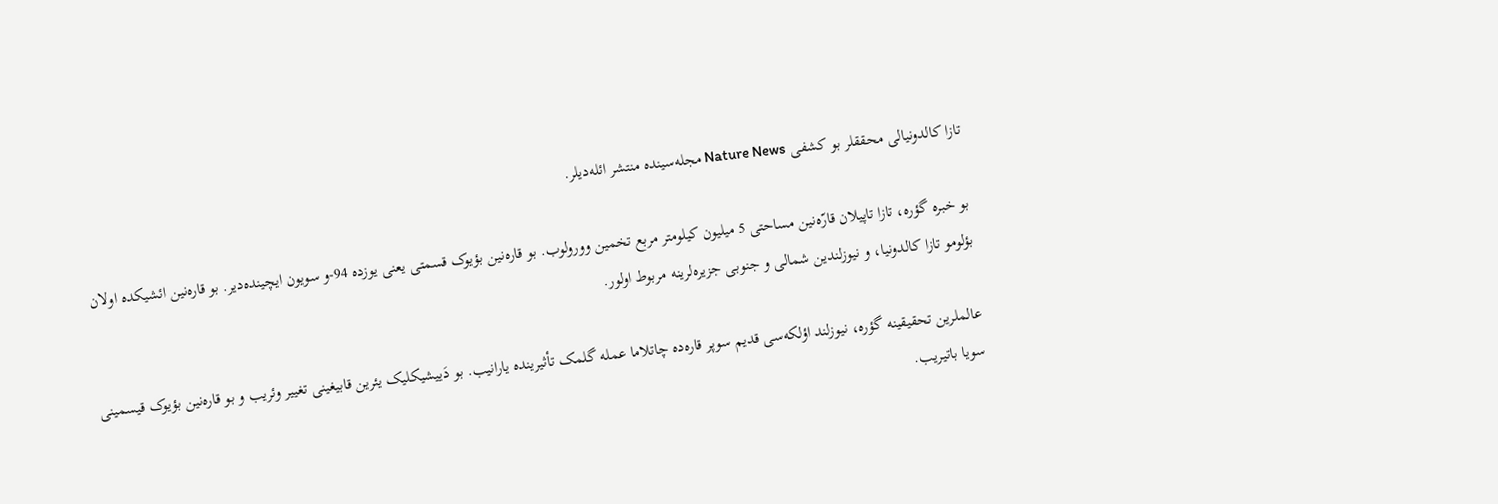تازا کالدونیالی محققلر بو کشفی Nature News مجله‌سینده منتشر ائله‌دیلر.

بو خبره گؤره، تازا تاپیلان قارّه‌نین مساحتی 5 میلیون کیلومتر مربع تخمین وورولوب. بو قاره‌نین بؤیوک قسمتی یعنی یوزده 94-و سویون ایچینده‌دیر. بو قاره‌نین ائشیکده اولان بؤلومو تازا کالدونیا، و نیوزلندین شمالی و جنوبی جزیره‌لرینه مربوط اولور.

عالملرین تحقیقینه گؤره، نیوزلند اؤلکه‌سی قدیم سوپر قاره‌‌ده چاتلاما عمله گلمک تأثیرینده یارانیب. بو دَییشیکلیک یئرین قابیغینی تغییر وئریب و بو قاره‌نین بؤیوک قیسمینی سویا باتیریب.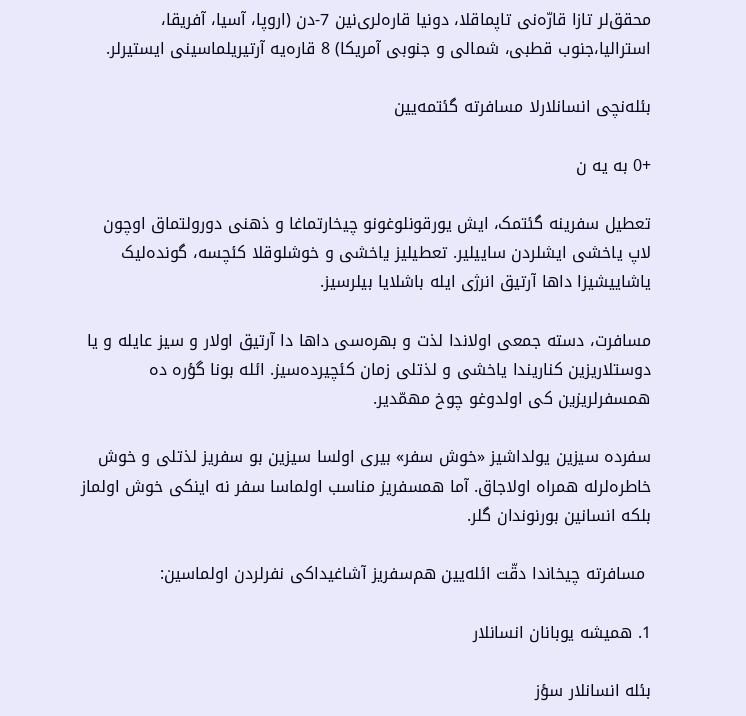محقق‌لر تازا قارّه‌نی تاپماقلا، دونیا قاره‌لری‌نین 7-دن (اروپا، آسیا، آفریقا، استرالیا،جنوب قطبی، شمالی و جنوبی آمریکا) 8 قاره‌یه آرتیریلماسینی ایستیرلر.

بئله‌نچی انسانلارلا مسافرته گئتمه‌یین

+0 به یه ن

تعطیل سفرینه گئتمک، ایش یورقونلوغونو چیخارتماغا و ذهنی دورولتماق اوچون لاپ یاخشی ایشلردن ساییلیر. تعطیلیز یاخشی و خوشلوقلا کئچسه، گونده‌لیک یاشاییشیزا داها آرتیق انرژی ایله باشلایا بیلرسیز.

مسافرت، دسته جمعی اولاندا لذت و بهره‌سی داها دا آرتیق اولار و سیز عایله و یا دوستلاریزین کناریندا یاخشی و لذتلی زمان کئچیرده‌سیز. ائله بونا گؤره‌ ده همسفرلریزین کی اولدوغو چوخ مهمّدیر.

سفرده سیزین یولداشیز «خوش سفر» بیری اولسا سیزین بو سفریز لذتلی و خوش خاطره‌لرله همراه اولاجاق. آما همسفریز مناسب اولماسا سفر نه اینکی خوش اولماز بلکه انسانین بورنوندان گلر.

 مسافرته چیخاندا دقّت ائله‌یین هم‌سفریز آشاغیداکی نفرلردن اولماسین:

1. همیشه یوبانان انسانلار

بئله انسانلار سؤز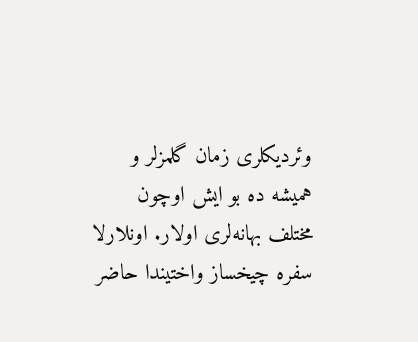وئردیکلری زمان گلمزلر و همیشه‌ ده بو ایش اوچون مختلف بهانه‌لری اولار. اونلارلا سفره چیخساز واختیندا حاضر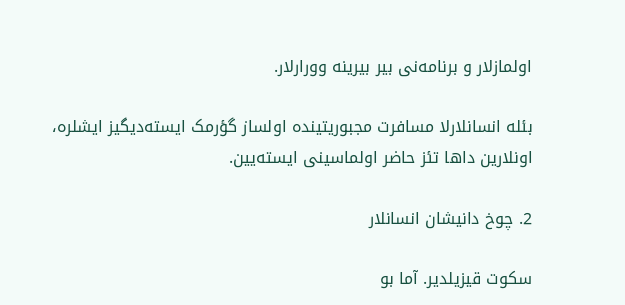اولمازلار و برنامه‌نی بیر بیرینه وورارلار.

بئله انسانلارلا مسافرت مجبوریتینده اولساز گؤرمک ایسته‌دیگیز ایشلره، اونلارین داها تئز حاضر اولماسینی ایسته‌یین.

2. چوخ دانیشان انسانلار

سکوت قیزیلدیر. آما بو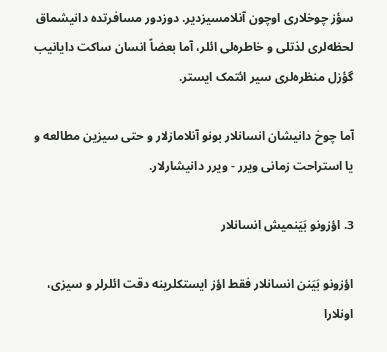سؤز چوخلاری اوچون آنلامسیزدیر. دوزدور مسافرتده دانیشماق لحظه‌لری لذتلی و خاطره‌لی ائلر، آما بعضاً انسان ساکت دایانیب گؤزل منظره‌لری سیر ائتمک ایستر.

آما چوخ دانیشان انسانلار بونو آنلامازلار و حتی سیزین مطالعه و یا استراحت زمانی ویرر - ویرر دانیشارلار.

3. اؤزونو بَیَنمیش انسانلار

اؤزونو بَیَنن انسانلار فقط اؤز ایستکلرینه دقت ائلرلر و سیزی، اونلارا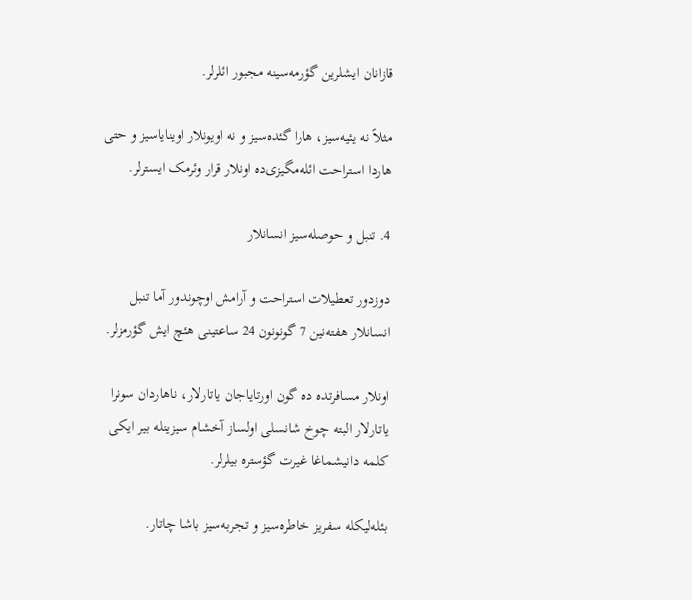قازانان ایشلرین گؤرمه‌سینه مجبور ائلرلر.

مثلاً نه یئیه‌سیز، هارا گئده‌سیز و نه اویونلار اوینایاسیز و حتی هاردا استراحت ائله‌مگیزی‌ده اونلار قرار وئرمک ایسترلر.

4. تنبل و حوصله‌سیز انسانلار

دوزدور تعطیلات استراحت و آرامش اوچوندور آما تنبل انسانلار هفته‌نین 7 گونونون 24 ساعتینی هئچ ایش گؤرمزلر.

اونلار مسافرتده‌ ده گون اورتایاجان یاتارلار، ناهاردان سونرا یاتارلار البته چوخ شانسلی اولساز آخشام سیزینله بیر ایکی کلمه دانیشماغا غیرت گؤستره بیلرلر.

بئله‌لیکله سفریز خاطره‌سیز و تجربه‌سیز باشا چاتار.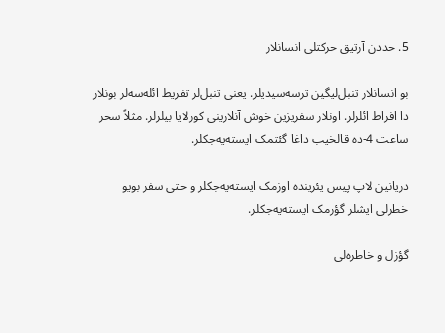5. حددن آرتیق حرکتلی انسانلار

بو انسانلار تنبل‌لیگین ترسه‌سیدیلر. یعنی تنبل‌لر تفریط ائله‌سه‌لر بونلار دا افراط ائلرلر. اونلار سفریزین خوش آنلارینی کورلایا بیلرلر. مثلاً سحر ساعت 4-ده قالخیب داغا گئتمک ایسته‌یه‌جکلر.

دریانین لاپ پیس یئرینده اوزمک ایسته‌یه‌جکلر و حتی سفر بویو خطرلی ایشلر گؤرمک ایسته‌یه‌جکلر.

گؤزل و خاطره‌لی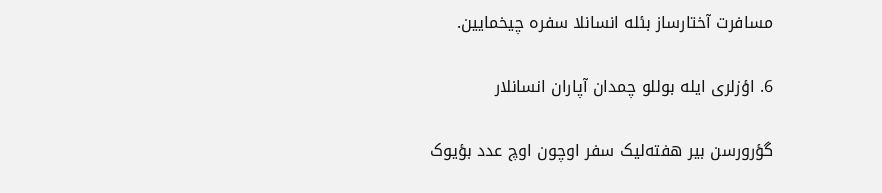مسافرت آختارساز بئله انسانلا سفره چیخمایین.

6. اؤزلری‌ ایله بوللو چمدان آپاران انسانلار

گؤرورسن بیر هفته‌لیک سفر اوچون اوچ عدد بؤیوک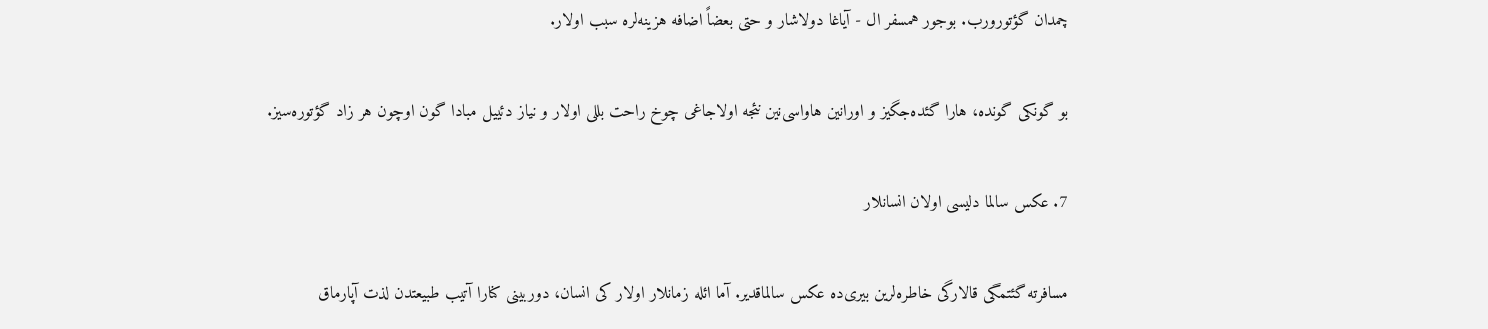چمدان گؤتورورب. بوجور همسفر ال - آیاغا دولاشار و حتی بعضاً اضافه هزینه‌لره سبب اولار.

بو گونکی گونده، هارا گئده‌جگیز و اورانین هاواسی‌نین نئجه اولاجاغی چوخ راحت بللی اولار و نیاز دئییل مبادا گون اوچون هر زاد گؤتوره‌سیز.

7. عکس سالما دلیسی اولان انسانلار

مسافرته گئتمگی قالارگی خاطره‌لرین بیری‌ده عکس سالماقدیر. آما ائله زمانلار اولار کی انسان، دوربینی کنارا آتیب طبیعتدن لذت آپارماق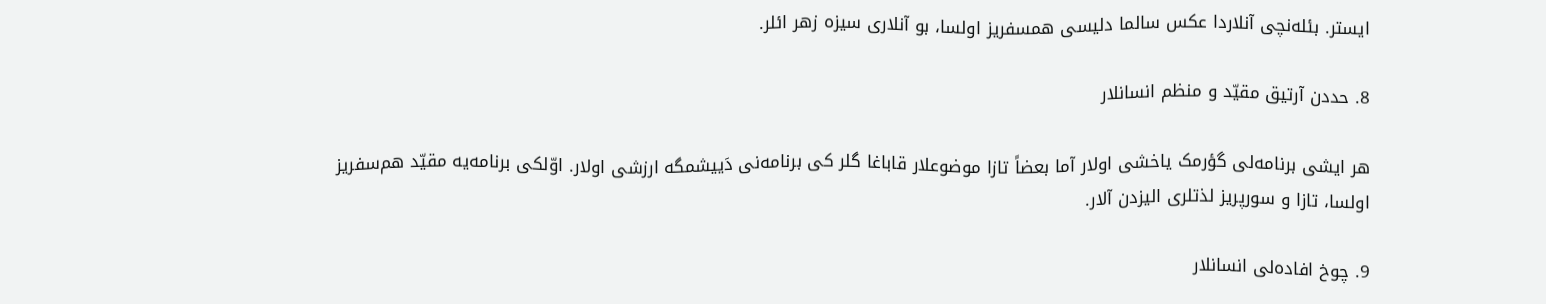ایستر. بئله‌نچی آنلاردا عکس سالما دلیسی همسفریز اولسا، بو آنلاری سیزه زهر ائلر.

8. حددن آرتیق مقیّد و منظم انسانلار

هر ایشی برنامه‌لی گؤرمک یاخشی اولار آما بعضاً تازا موضوعلار قاباغا گلر کی برنامه‌نی دَییشمگه ارزشی اولار. اوّلکی برنامه‌یه مقیّد هم‌سفریز اولسا، تازا و سورپریز لذتلری الیزدن آلار.

9. چوخ افاده‌لی انسانلار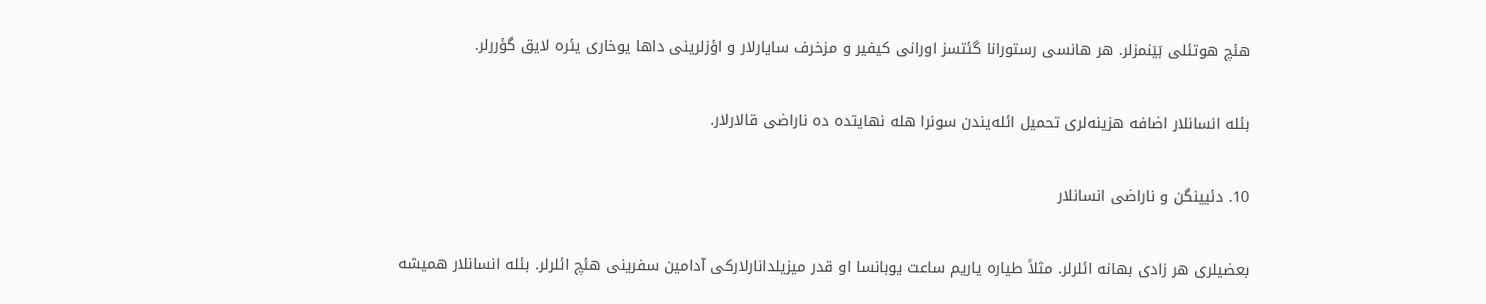هئچ هوتئلی بَیَنمزلر. هر هانسی رستورانا گئتسز اورانی کیفیر و مزخرف سایارلار و اؤزلرینی داها یوخاری یئره لایق گؤررلر.

بئله انسانلار اضافه هزینه‌لری تحمیل ائله‌‌یندن سونرا هله نهایتده‌ ده ناراضی قالارلار.

10. دئیینگن و ناراضی انسانلار

بعضیلری هر زادی بهانه ائلرلر. مثلاً طیاره یاریم ساعت یوبانسا او قدر میزیلدانارلارکی آدامین سفرینی هئچ ائلرلر. بئله انسانلار همیشه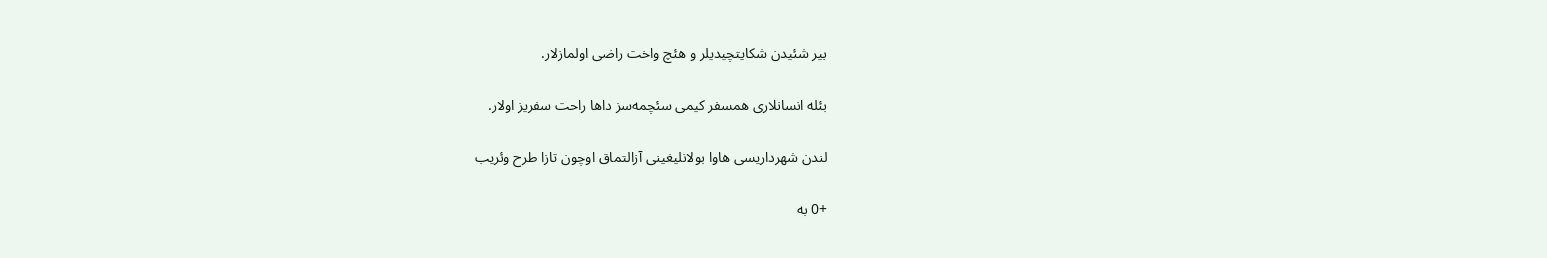بیر شئیدن شکایتچیدیلر و هئچ واخت راضی اولمازلار.

بئله انسانلاری همسفر کیمی سئچمه‌سز داها راحت سفریز اولار.

لندن شهرداریسی هاوا بولانلیغینی آزالتماق اوچون تازا طرح وئریب

+0 به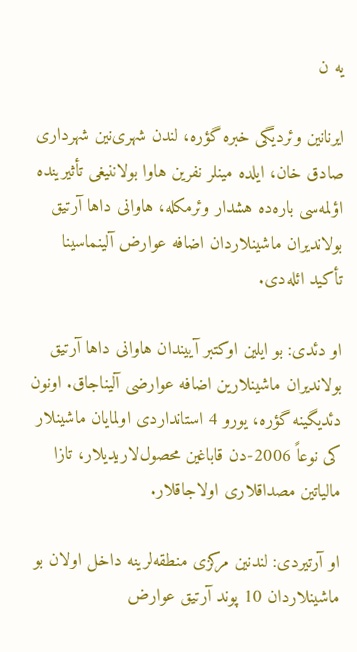یه ن

ایرنانین وئردیگی خبره گؤره، لندن شهری‌نین شهرداری صادق خان، ایلده مینلر نفرین هاوا بولاننیغی تأثیرینده اؤلمه‌سی باره‌‌ده هشدار وئرمکله، هاوانی داها آرتیق بولاندیران ماشینلاردان اضافه عوارض آلینماسینا تأکید ائله‌دی.

او دئدی: بو ایلین اوکتبر آییندان هاوانی داها آرتیق بولاندیران ماشینلارین اضافه عوارضی آلیناجاق. اونون دئدیگینه گؤره، یورو 4 استانداردی اولمایان ماشینلار کی نوعاً 2006-دن قاباغین محصول‌لاریدیلار، تازا مالیاتین مصداقلاری اولاجاقلار.

او آرتیردی: لندنین مرکزی منطقه‌لرینه داخل اولان بو ماشینلاردان 10 پوند آرتیق عوارض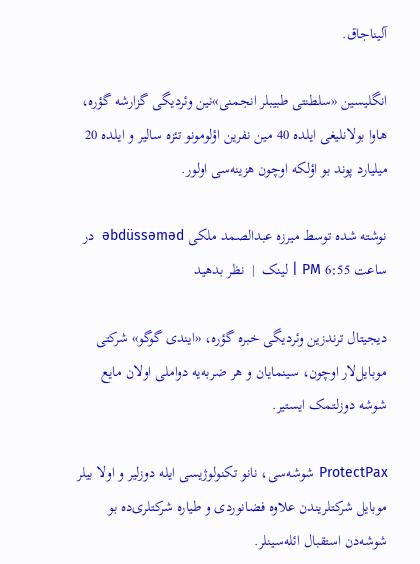آلیناجاق.

انگلیسین «سلطنتی طبیبلر انجمنی»نین وئردیگی گزارشه گؤره، هاوا بولانلیغی ایلده 40 مین نفرین اؤلومونو تئزه سالیر و ایلده 20 میلیارد پوند بو اؤلکه اوچون هزینه‌سی اولور.

نوشته شده توسط میرزه عبدالصمد ملکی əbdüssəməd  در ساعت 6:55 PM | لینک  |  نظر بدهید

دیجیتال ترندزین وئردیگی خبره گؤره، «ایندی گوگو» شرکتی موبایل‌لار اوچون، سینمایان و هر ضربه‌یه دواملی اولان مایع شوشه دوزلتمک ایستیر.

ProtectPax شوشه‌سی، نانو تکنولوژیسی ایله دوزلیر و اولا بیلر موبایل شرکتلریندن علاوه فضانوردی و طیاره شرکتلری‌ده بو شوشه‌دن استقبال ائله‌سینلر.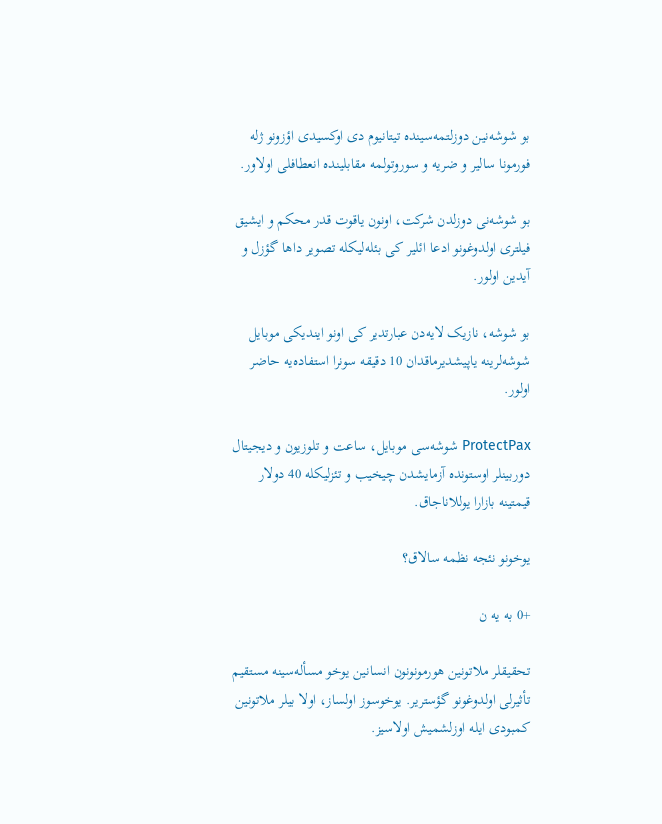بو شوشه‌نین دوزلتمه‌سینده تیتانیوم دی اوکسیدی اؤزونو ژله فورمونا سالیر و ضریه و سوروتولمه مقابلینده انعطافلی اولاور.

بو شوشه‌نی دوزلدن شرکت، اونون یاقوت قدر محکم و ایشیق فیلتری اولدوغونو ادعا ائلیر کی بئله‌لیکله تصویر داها گؤزل و آیدین اولور.

بو شوشه، نازیک لایه‌دن عبارتدیر کی اونو ایندیکی موبایل شوشه‌لرینه یاپیشدیرماقدان 10 دقیقه‌ سونرا استفاده‌یه حاضر اولور.

ProtectPax شوشه‌سی موبایل، ساعت و تلوزیون و دیجیتال دوربینلر اوستونده آزمایشدن چیخیب و تئزلیکله 40 دولار قیمتینه بازارا یوللاناجاق.

یوخونو نئجه نظمه سالاق؟

+0 به یه ن

تحقیقلر ملاتونین هورمونونون انسانین یوخو مسأله‌سینه مستقیم تأثیرلی اولدوغونو گؤستریر. یوخوسوز اولساز، اولا بیلر ملاتونین کمبودی ایله اوزلشمیش اولاسیز.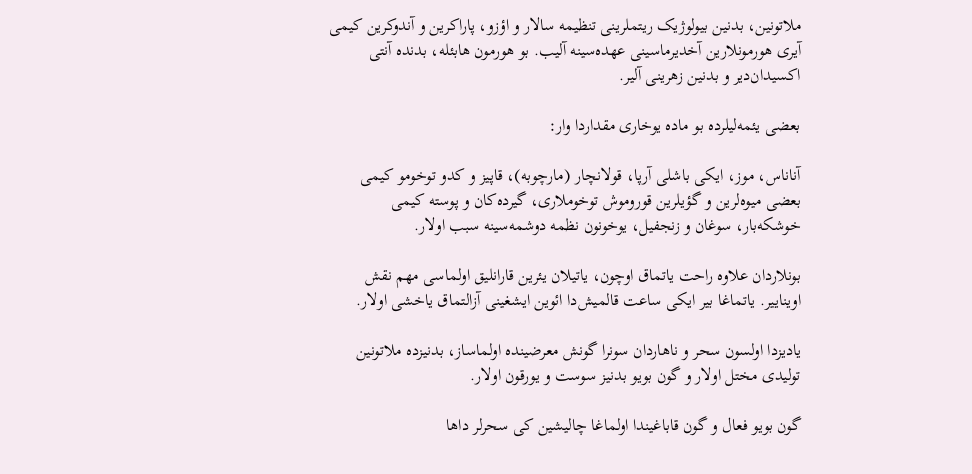ملاتونین، بدنین بیولوژیک ریتملرینی تنظیمه سالار و اؤزو، پاراکرین و آندوکرین کیمی آیری هورمونلارین آخدیرماسینی عهده‌سینه آلیب. بو هورمون هابئله، بدنده آنتی اکسیدان‌دیر و بدنین زهرینی آلیر.

بعضی یئمه‌لیلرده بو ماده یوخاری مقداردا وار:

آناناس، موز، ایکی باشلی آرپا، قولانچار (مارچوبه)، قاپیز و کدو توخومو کیمی بعضی میوه‌لرین و گؤیلرین قوروموش توخوملاری، گیرده‌کان و پوسته کیمی خوشکه‌بار، سوغان و زنجفیل، یوخونون نظمه دوشمه‌سینه سبب اولار.

بونلاردان علاوه راحت یاتماق اوچون، یاتیلان یئرین قارانلیق اولماسی مهم نقش اویناییر. یاتماغا بیر ایکی ساعت قالمیش‌دا ائوین ایشغینی آزالتماق یاخشی اولار.

یادیزدا اولسون سحر و ناهاردان سونرا گونش معرضینده اولماساز، بدنیزده ملاتونین تولیدی مختل اولار و گون بویو بدنیز سوست و یورقون اولار.

گون بویو فعال و گون قاباغیندا اولماغا چالیشین کی سحرلر داها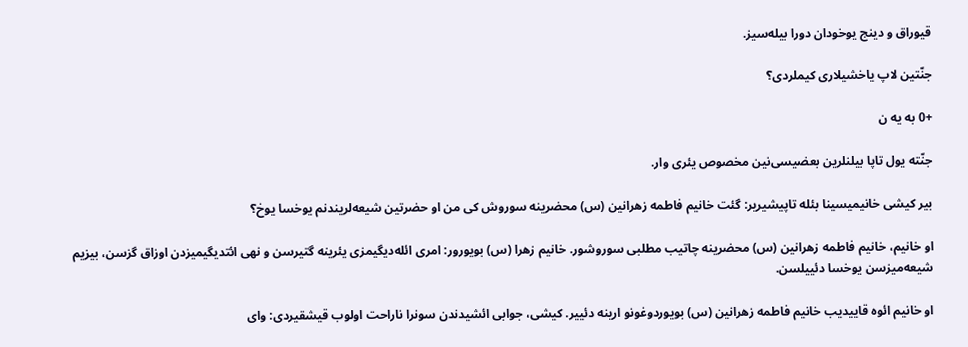قیوراق و دینج یوخودان دورا بیله‌سیز.

جنّتین لاپ یاخشیلاری کیملردی؟

+0 به یه ن

جنّته یول تاپا بیلنلرین بعضیسی‌نین مخصوص یئری وار.

بیر کیشی خانیمیسینا بئله تاپیشیریر: گئت خانیم فاطمه زهرانین (س) محضرینه سوروش کی من او حضرتین شیعه‌لریندنم یوخسا یوخ؟

او خانیم، خانیم فاطمه زهرانین (س) محضرینه چاتیب مطلبی سوروشور. خانیم زهرا (س) بویورور: امری ائله‌دیگیمزی یئرینه گتیرسن و نهی ائتدیگیمیزدن اوزاق گزسن، بیزیم شیعه‌میزسن یوخسا دئییلسن.

او خانیم ائوه قاییدیب خانیم فاطمه زهرانین (س) بویوردوغونو ارینه دئییر. کیشی، جوابی ائشیدندن سونرا ناراحت اولوب قیشقیردی: وای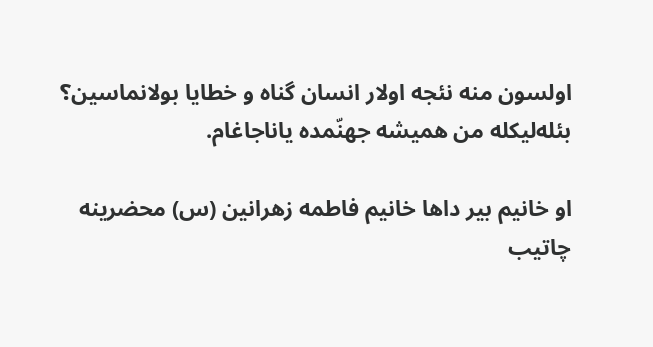اولسون منه نئجه اولار انسان گناه و خطایا بولانماسین؟ بئله‌لیکله من همیشه جهنّمده یاناجاغام.

او خانیم بیر داها خانیم فاطمه زهرانین (س) محضرینه چاتیب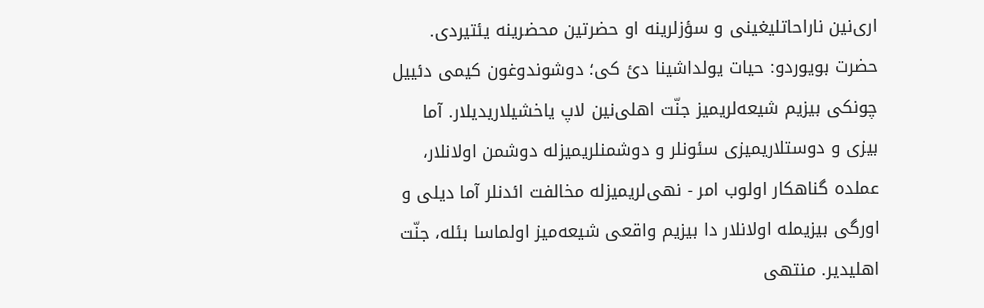اری‌نین ناراحاتلیغینی و سؤزلرینه او حضرتین محضرینه یئتیردی. حضرت بویوردو: حیات یولداشینا دئ کی؛ دوشوندوغون کیمی دئییل چونکی بیزیم شیعه‌لریمیز جنّت اهلی‌نین لاپ یاخشیلاریدیلار. آما بیزی و دوستلاریمیزی سئونلر و دوشمنلریمیزله دوشمن اولانلار، عملده گناهکار اولوب امر - نهی‌لریمیزله مخالفت ائدنلر آما دیلی و اورگی بیزیمله اولانلار دا بیزیم واقعی شیعه‌میز اولماسا بئله، جنّت اهلیدیر. منتهی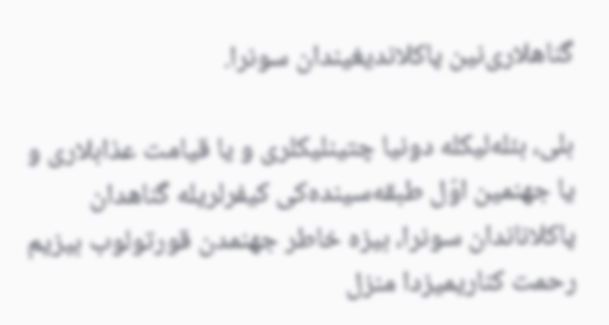گناهلاری‌نین پاکلاندیغیندان سونرا.

بلی، بئله‌لیکله دونیا چتینلیکلری و یا قیامت عذابلاری و یا جهنمین اوّل طبقه‌سینده‌کی کیفرلریله گناهدان پاکلاناندان سونرا، بیزه خاطر جهنمدن قورتولوب بیزیم رحمت کناریمیزدا منزل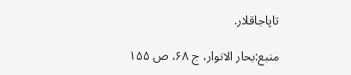تاپاجاقلار.

منبع:بحار الانوار، ج ۶۸، ص ۱۵۵